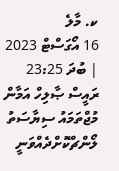ކ. މާލެ
16 އޯގަސްޓް 2023 | ބުދަ 23:25
ރައީސް ޞާލިހް އަމާން މުޖްތަމައު ސިޔާސަތު ލޯންޗްކޮށްދެއްވަނީ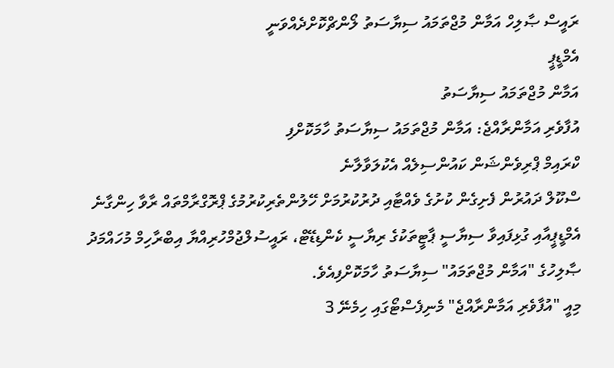ރައީސް ޞާލިހް އަމާން މުޖްތަމައު ސިޔާސަތު ލޯންޗްކޮށްދެއްވަނީ
އެމްޑީޕީ
އަމާން މުޖްތަމައު ސިޔާސަތު
އުފާވެރި އަމާންރާއްޖެ: އަމާން މުޖްތަމައު ސިޔާސަތު ހާމަކޮށްފި
ކްރައިމް ޕްރިވެންޝަން ކައުންސިލެއް އެކުލަވާލާނެ
ސްކޫލް ދައުރުން ފެށިގެން ކުށުގެ ވެއްޓާއި ދުރުކުރުމަށް ހޭލުންތެރިކުރުމުގެ ޕްރޮގްރާމްތައް ރާވާ ހިންގާނެ
އެމްޑީޕީއާއި ގުޅިފައިވާ ސިޔާސީ ޕާޓީތަކުގެ ރިޔާސީ ކެންޑިޑޭޓް، ރައީސުލްޖުމްހުރިއްޔާ އިބްރާހިމް މުހައްމަދު ޞާލިހުގެ "އަމާން މުޖްތަމައު" ސިޔާސަތު ހާމަކޮށްފިއެވެ.
މިއީ "އުފާވެރި އަމާންރާއްޖެ" މެނިފެސްޓޯގައި ހިމެނޭ 3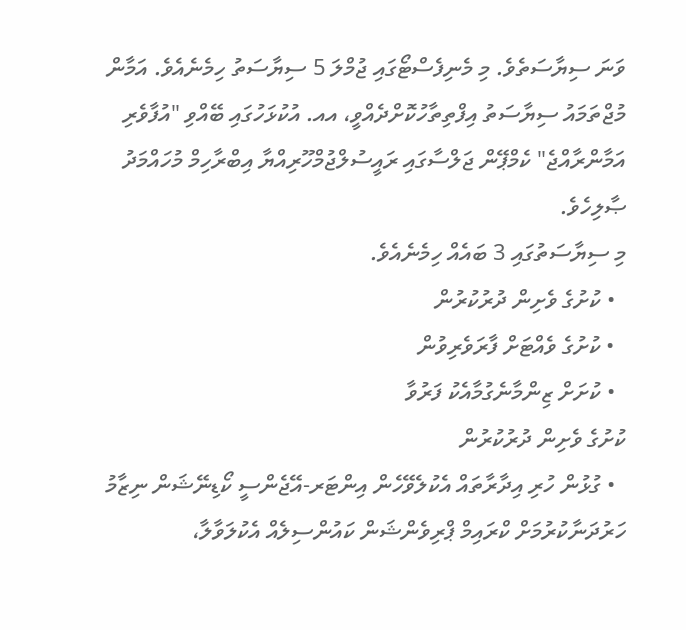ވަނަ ސިޔާސަތެވެ. މި މެނިފެސްޓޯގައި ޖުމްލަ 5 ސިޔާސަތު ހިމެނެއެވެ. އަމާން މުޖްތަމައު ސިޔާސަތު އިފްތިތާހުކޮށްދެއްވީ، އއ. އުކުޅަހުގައި ބޭއްވި "އުފާވެރި އަމާންރާއްޖެ" ކެމްޕޭން ޖަލްސާގައި ރައީސުލްޖުމްހޫރިއްޔާ އިބްރާހިމް މުހައްމަދު ޞާލިހެވެ.
މި ސިޔާސަތުގައި 3 ބައެއް ހިމެނެއެވެ.
  • ކުށުގެ ވެށިން ދުރުކުރުން
  • ކުށުގެ ވެއްޓަށް ފާރަވެރިވުން
  • ކުށަށް ޒިންމާނެގުމާއެކު ފަރުވާ
ކުށުގެ ވެށިން ދުރުކުރުން
  • ގުޅުން ހުރި އިދާރާތައް އެކުލެވޭހެން އިންޓަރ-އޭޖެންސީ ކޯޑިނޭޝަން ނިޒާމު ހަރުދަނާކުރުމަށް ކްރައިމް ޕްރިވެންޝަން ކައުންސިލެއް އެކުލަވާލާ،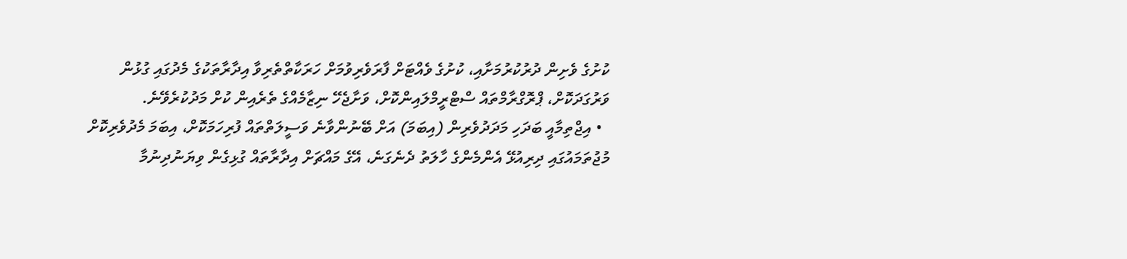ކުށުގެ ވެށިން ދުރުކުރުމަށާއި، ކުށުގެ ވެއްޓަށް ފާރަވެރިވުމަށް ހަރަކާތްތެރިވާ އިދާރާތަކުގެ މެދުގައި ގުޅުން ވަރުގަދަކޮށް، ޕްރޮގްރާމްތައް ސްޓްރީމްލައިންކޮށް، ވަށާޖެހޭ ނިޒާމެއްގެ ތެރެއިން ކުށް މަދުކުރެވޭނެ.
  • އިޖްތިމާއީ ބަދަހި މަދަދުވެރިން (އިބަމަ) އަށް ބޭނުންވާނެ ވަސީލަތްތައް ފުރިހަމަކޮށް، އިބަމަ މެދުވެރިކޮށް މުޖުތަމައުގައި ދިރިއުޅޭ އެންމެންގެ ހާލަތު ދެނެގަނެ، އޭގެ މައްޗަށް އިދާރާތައް ގުޅިގެން ވިޔަނުދިނުމާ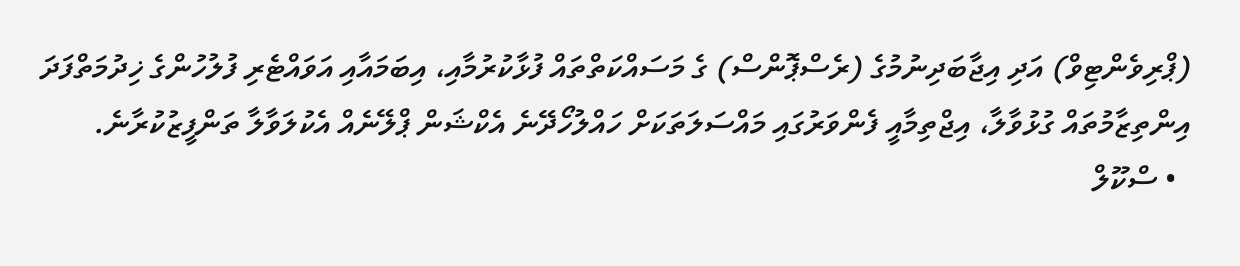(ޕްރިވެންޓިވް) އަދި އިޖާބަދިނުމުގެ (ރެސްޕޮންސް) ގެ މަސައްކަތްތައް ފުޅާކުރުމާއި، އިބަމައާއި އަވައްޓެރި ފުލުހުންގެ ޚިދުމަތްފަދަ އިންތިޒާމުތައް ގުޅުވާލާ، އިޖްތިމާއީ ފެންވަރުގައި މައްސަލަތަކަށް ހައްލުހޯދޭނެ އެކްޝަން ޕްލޭނެއް އެކުލަވާލާ ތަންފީޒުކުރާނެ.
  • ސްކޫލް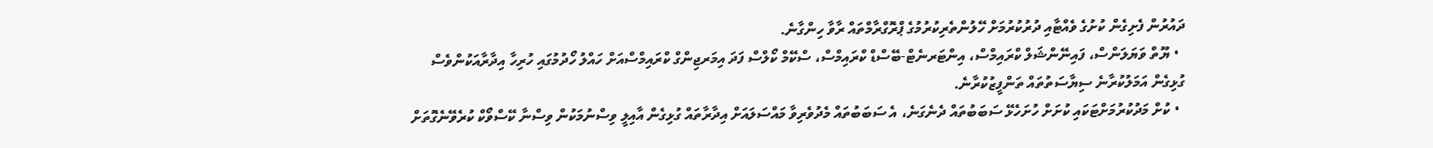ދައުރުން ފެށިގެން ކުށުގެ ވެއްޓާއި ދުރުކުރުމަށް ހޭލުންތެރިކުރުމުގެ ޕްރޮގްރާމްތައް ރާވާ ހިންގާނެ.
  • ޔޫތް ވަޔަލަންސް، ފައިނޭންޝަލް ކްރައިމްސް، އިންޓަރނެޓް-ބޭސްޑް ކްރައިމްސް، ސްކޭމް ކޯލްސް ފަދަ އިމަރޖިންގް ކްރައިމްސްއަށް ހައްލު ހޯދުމުގައި ހުރިހާ އިދާރާއަކުންވެސް ގުޅިގެން އަމަލުކުރާނެ ސިޔާސަތުތައް ތަންފީޒުކުރާނެ.
  • ކުށް މަދުކުރުމަށްޓަކައި ކުށަށް ހުށަހެޅޭ ސަބަބުތައް ދެނެގަނެ، އެ ސަބަބުތައް މެދުވެރިވާ މައްސަލައަށް އިދާރާތައް ގުޅިގެން އާއިލީ ވިސްނުމަކުން ވިސްނާ ކޭސްވޯކް ކުރެވޭނެގޮތަށް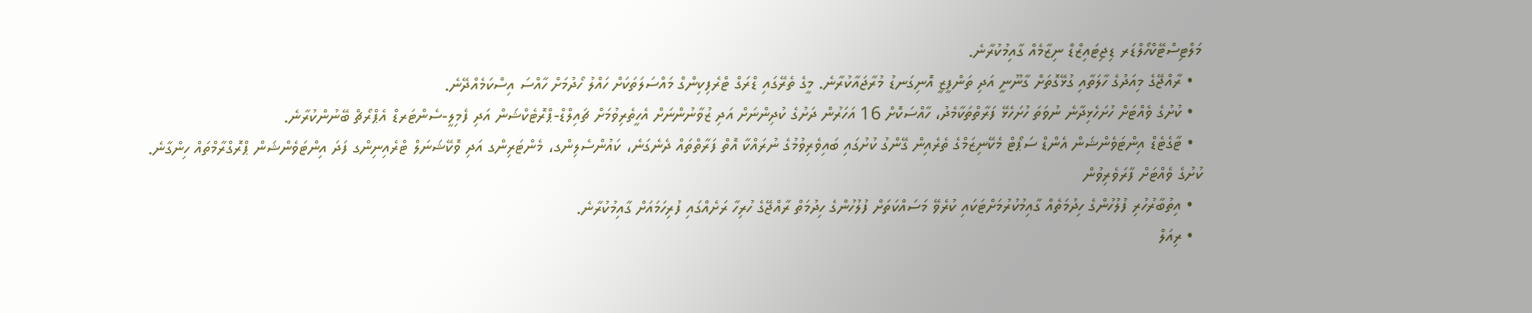މަލްޓިސްޓޭކްހޯލްޑަރ ޑިޖިޓައިޒްޑް ނިޒާމެއް ގާއިމުކުރާނެ.
  • ރާއްޖޭގެ މިއަދުގެ ހާލަތާއި ގުޅޭގޮތަށް ގާނޫނީ އަދި ތަންފީޒީ އޮނިގަނޑު މުރާޖައާކުރާނެ. މީގެ ތެރޭގައި ޑްރަގް ޓްރެފިކިންގް މައްސަލަތަކަށް ހައްލު ހޯދުމަށް ހާއްސަ އިސްކަމެއްދޭނެ.
  • ކުށުގެ ވެއްޓަށް ހުށަހެޅިދާނެ ނުވަތަ ހުށަހެޅޭ ފަރާތްތަކާމެދު، ހާއްސަކޮށް 16 އަހަރުން ދަށުގެ ކުދިންނަށް އަދި ޒުވާނުންނަށް އެހީތެރިވުމަށް ޗައިލްޑް-ޕްރޮޓެކްޝަން އަދި ފެމިލީ-ސެންޓަރޑް އެޕްރޯޗް ބޭނުންކުރާނެ.
  • ޓާގެޓެޑް އިންޓަވެންޝަން އެންޑް ސަޕޯޓް މެކޭނިޒަމްގެ ތެރެއިން ގޭންގު ކުށުގައި ބައިވެރިވުމުގެ ނުރައްކާ އޮތް ފަރާތްތައް ދެނެގަނެ، ކައުންސެލިންގ، މެންޓަރިންގ އަދި ވޮކޭޝަނަލް ޓްރެއިނިންގ ފަދަ އިންޓަވެންޝަން ޕްރޮގްރާމްތައް ހިންގާނެ.
ކުށުގެ ވެއްޓަށް ފާރަވެރިވުން
  • އިތުބާރުހުރި ފުލުހުންގެ ހިދުމަތެއް ގާއިމުކުރުމަށްޓަކައި ކުރެވޭ މަސައްކަތަށް ފުލުހުންގެ ހިދުމަތް ރާއްޖޭގެ ހުރިހާ ރަށެއްގައި ފުރިހަމައަށް ގާއިމުކުރާނެ.
  • ރިއަލް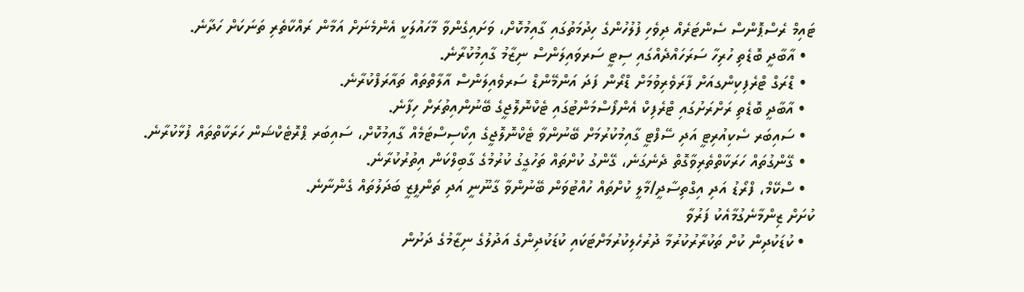ޓައިމް ރެސްޕޮންސް ސެންޓަރެއް ދިވެހި ފުލުހުންގެ ހިދުމަތުގައި ގާއިމުކޮށް، ވަށައިގެންވާ މާހައުލަކީ އެންމެނަށް އަމާން ރައްކާތެރި ތަނަކަށް ހަދާނެ.
  • އާބާދީ ބޮޑެތި ހުރިހާ ސަރަހައްދެއްގައި ސިޓީ ސަރވައިލަންސް ނިޒާމު ގާއިމުކުރާނެ.
  • ޑްރަގް ޓްރެފިކިންގއަށް ފާރަވެރިވުމަށް ޑްރޯން ފަދަ އަންމޭންޑް ސަރވެއިލަންސް އާލާތްތައް ތައާރަފްކުރާނެ.
  • އާބާދީ ބޮޑެތި ރަށްރަށުގައި ޓްރެފިކް އެންފޯސްމަންޓުގައި ޓެކްނޮލޮޖީގެ ބޭނުންއިތުރަށް ހިފާނެ.
  • ސައިބަރ ސެކިއުރިޓީ އަދި ސޭފްޓީ ގާއިމުކުރުމަށް ބޭނުންވާ ޓެކްނޮލޮޖީގެ އިކޯސިސްޓަމެއް ގާއިމުކޮށް، ސައިބަރ ޕްރޮޓެކްޝަން ހަރަކާތްތައް ފުޅާކުރާނެ.
  • ގޭންގުތައް ހަރަކާތްތެރިވާގޮތް ދެނެގަނެ، ގޭންގު ކުށްތައް ތަހުގީގު ކުރުމުގެ ގާބިލްކަން އިތުރުކުރާނެ.
  • ސްކޭމް، ފްރޯޑު އަދި އިގްތިސާދީ/މާލީ ކުށްތައް ހުއްޓުވަން ބޭނުންވާ ގާނޫނީ އަދި ތަންފީޒީ ބަދަލުތައް ގެންނާނެ.
ކުށަށް ޒިންމާނެގުމާއެކު ފަރުވާ
  • ކުޑަކުދިން ކުށް ތަކުރާރުކުރުމާ ދުރުހެލިކުރުމަށްޓަކައި ކުޑަކުދިންގެ އަދުލުގެ ނިޒާމުގެ ދަށުން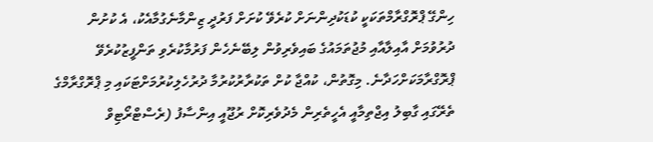ހިންގޭ ޕްރޮގްރާމްތަކަކީ ކުޑަކުދިންނަށް ކުރެވޭ ކުށަށް ފަރުދީ ޒިންމާނެގުމާއެކު، އެ ކުށުން ދުރުވުމަށް އާއިލާއާއި މުޖުތަމައުގެ ބައިވެރިވުން ލިބޭނެހެން ފަރުމާކުރެވި ތަންފީޒުކުރެވޭ ޕްރޮގްރާމަކަށްހަދާނެ. މިގޮތުން، ކުއްޖާ ކުށް ތަކުރާރުކުރުމާ ދުރުހެލިކުރުމަށްޓަކައި މި ޕްރޮގްރާމްގެ ތެރޭގައި ގާބިލު އިޖްތިމާއީ އެހީތެރިން މެދުވެރިކޮށް ރުޖޫއީ އިންސާފު (ރެސްޓްރޯޓިވް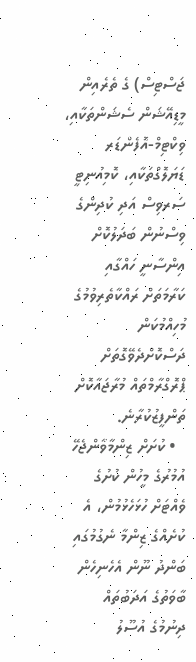ޖަސްޓިސް) ގެ ތެރެއިން މީޑިއޭޝަން ސެޝަންތަކާއި، ވިކްޓިމް-އޮފެންޑަރ ޑަޔަލޮގްތަކާއި، ކޮމިއުނިޓީ ސަރވިސް އަދި ކުދިންގެ ވިސްނުން ބަދަލުކޮށް އިންސާނީ ހައްގާއި ކަރާމަތަށް ރައްކާތެރިވުމުގެ މުހިއްމުކަން ދަސްކޮށްދެވޭގޮތަށް ޕްރޮގްރާމްތައް މުރާޖައާކޮށް ތަންފީޒުކުރާނެ.
  • ކުށަށް ޒިންމާވާންޖެހޭ އުމުރުގެ މީހުން ކުށުގެ ވެއްޓަށް ހުޅަހެޅުމުން، އެ ކުށެއްގެ ޒިންމާ ނެގުމުގައި ބަންދު ނޫން އެހެނިހެން ބާވަތުގެ އަދަބުތައް ދިނުމުގެ އުސޫލު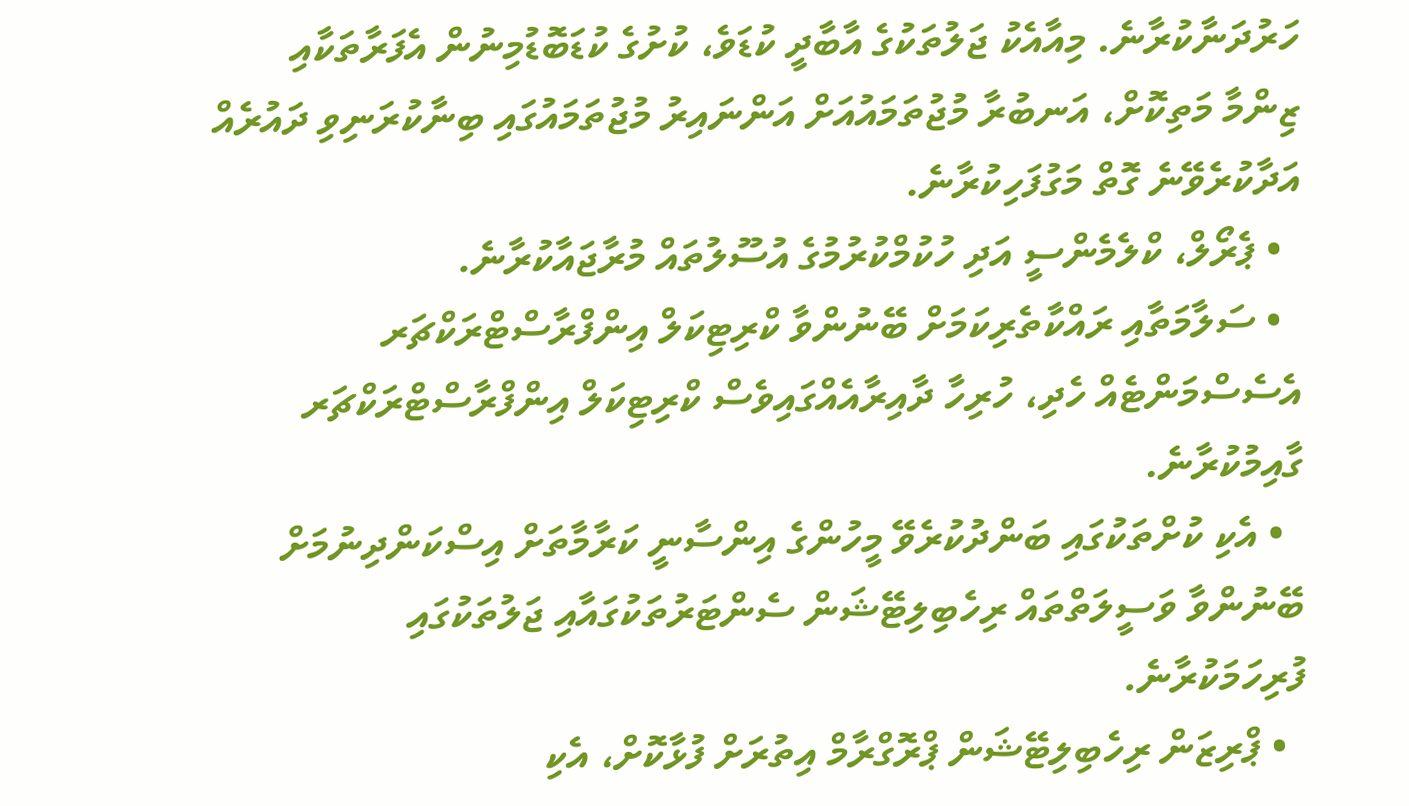ހަރުދަނާކުރާނެ. މިއާއެކު ޖަލުތަކުގެ އާބާދީ ކުޑަވެ، ކުށުގެ ކުޑަބޮޑުމިނުން އެފަރާތަކާއި ޒިންމާ މަތިކޮށް، އަނބުރާ މުޖުތަމައުއަށް އަންނައިރު މުޖުތަމައުގައި ބިނާކުރަނިވި ދައުރެއް އަދާކުރެވޭނެ ގޮތް މަގުފަހިކުރާނެ.
  • ޕެރޯލް، ކްލެމެންސީ އަދި ހުކުމްކުރުމުގެ އުސޫލުތައް މުރާޖައާކުރާނެ.
  • ސަލާމަތާއި ރައްކާތެރިކަމަށް ބޭނުންވާ ކްރިޓިކަލް އިންފްރާސްޓްރަކްޗަރ އެސެސްމަންޓެއް ހެދި، ހުރިހާ ދާއިރާއެއްގައިވެސް ކްރިޓިކަލް އިންފްރާސްޓްރަކްޗަރ ގާއިމުކުރާނެ.
  • އެކި ކުށްތަކުގައި ބަންދުކުރެވޭ މީހުންގެ އިންސާނީ ކަރާމާތަށް އިސްކަންދިނުމަށް ބޭނުންވާ ވަސީލަތްތައް ރިހެބިލިޓޭޝަން ސެންޓަރުތަކުގައާއި ޖަލުތަކުގައި ފުރިހަމަކުރާނެ.
  • ޕްރިޒަން ރިހެބިލިޓޭޝަން ޕްރޮގްރާމް އިތުރަށް ފުޅާކޮށް، އެކި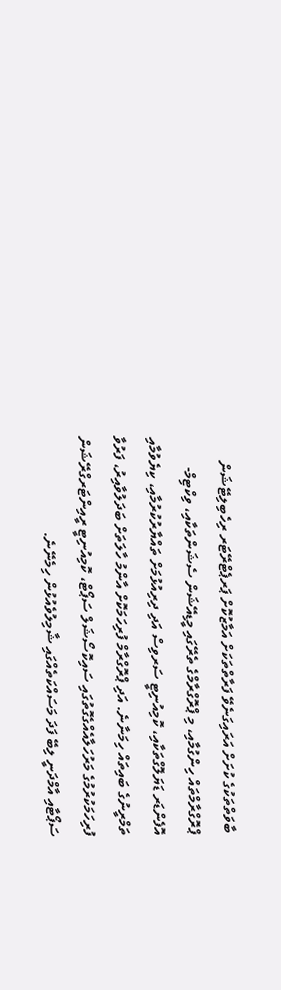ބާވަތްތަކުގެ ކުށަށް އަރައިގަނެވޭ ފަރާތްތަކަށް އަމާޒުކޮށް ޕަރޕެޓްރޭޓަރ ރިހެބިލިޓޭޝަން ޕްރޮގްރާމްތައް ހިންގުމާއި، މި ޕްރޮގްރާމްގެ ތެރޭގައި މީޑިއޭޝަން ސެޝަންތަކާއި، ވިކްޓިމް-އޮފެންޑަރ ޑަޔަލޮގްތަކާއި، ކޮމިއުނިޓީ ސަރވިސް އަދި ދިރިއުޅުމަށް ތައްޔާރުކުރުމާއި، ކިޔެވުމާއި ތަމްރީނުގެ ބައިތައް ހިމަނާނެ. އަދި ޕްރޮގްރާމް ފުރިހަމަކޮށް އާންމު ހާލަތަށް ބަދަލުވާއިރު، ފަރުވާ ފުރިހަމަކުރުމުގެ މަރުހަލާއެއްގެގޮތުގައި ސައިކޮސޯޝަލް ސަޕޯޓް، ކޮމިއުނިޓީ ރީއިންޓަރގްރޭޝަން ސަޕޯޓާއި އާމްދަނީ ލިބޭ ފަދަ މަސައްކަތެއްގައި ޝާމިލުވެއުޅުން ހިމެނޭނެ.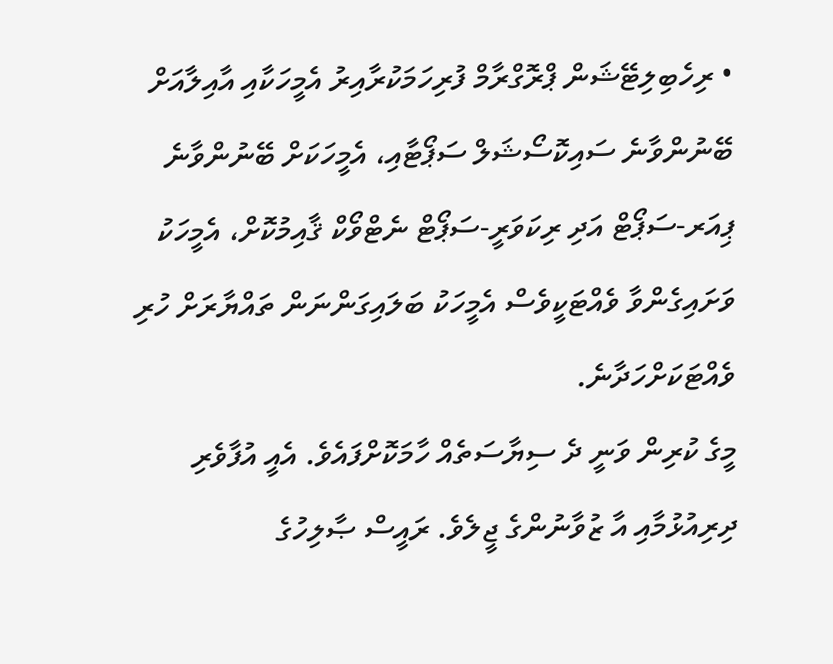• ރިހެބިލިޓޭޝަން ޕްރޮގްރާމް ފުރިހަމަކުރާއިރު އެމީހަކާއި އާއިލާއަށް ބޭނުންވާނެ ސައިކޮސޯޝަލް ސަޕޯޓާއި، އެމީހަކަށް ބޭނުންވާނެ ޕިއަރ-ސަޕޯޓް އަދި ރިކަވަރީ-ސަޕޯޓް ނެޓްވޯކް ޤާއިމުކޮށް، އެމީހަކު ވަށައިގެންވާ ވެއްޓަކީވެސް އެމީހަކު ބަލައިގަންނަން ތައްޔާރަށް ހުރި ވެއްޓަކަށްހަދާނެ.
މީގެ ކުރިން ވަނީ ދެ ސިޔާސަތެއް ހާމަކޮށްފައެވެ. އެއީ އުފާވެރި ދިރިއުޅުމާއި އާ ޒުވާނުންގެ ޖީލެވެ. ރައީސް ޞާލިހުގެ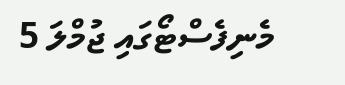މެނިފެސްޓޯގައި ޖުމްލަ 5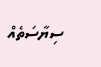ސިޔާސަތެއް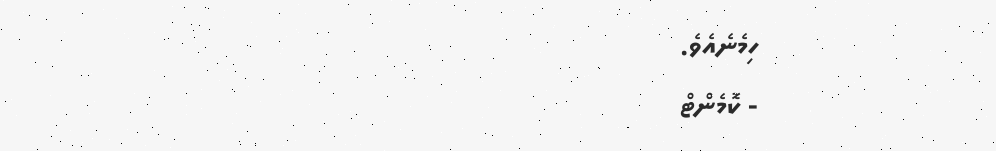ހިމެނެއެވެ.
- ކޮމެންޓް